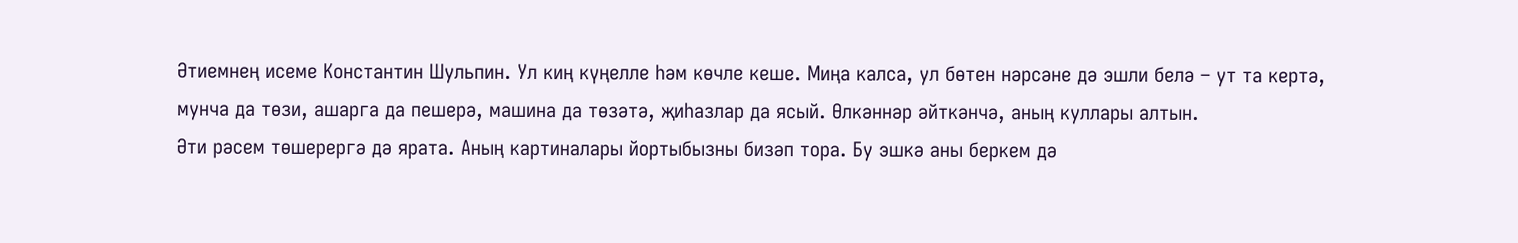Әтиемнең исеме Константин Шульпин. Ул киң күңелле һәм көчле кеше. Миңа калса, ул бөтен нәрсәне дә эшли белә – ут та кертә, мунча да төзи, ашарга да пешерә, машина да төзәтә, җиһазлар да ясый. Өлкәннәр әйткәнчә, аның куллары алтын.
Әти рәсем төшерергә дә ярата. Аның картиналары йортыбызны бизәп тора. Бу эшкә аны беркем дә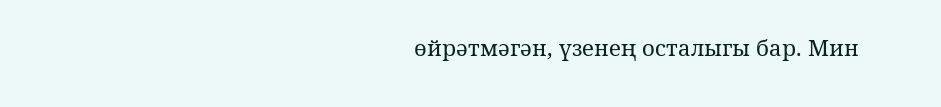өйрәтмәгән, үзенең осталыгы бар. Мин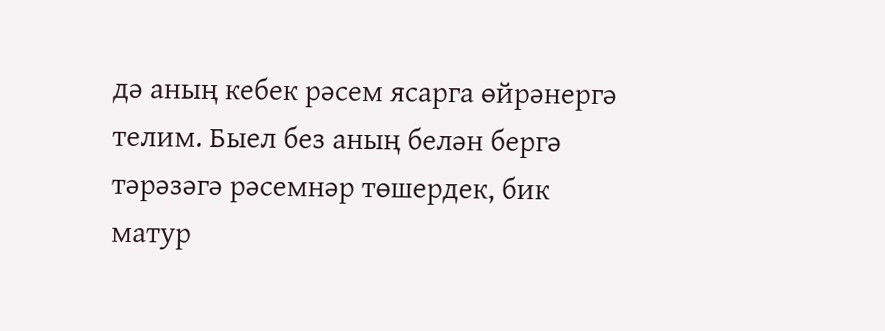дә аның кебек рәсем ясарга өйрәнергә телим. Быел без аның белән бергә тәрәзәгә рәсемнәр төшердек, бик матур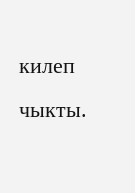килеп чыкты.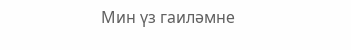Мин үз гаиләмне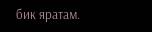бик яратам.